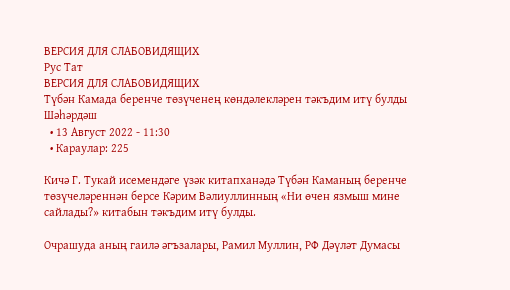ВЕРСИЯ ДЛЯ СЛАБОВИДЯЩИХ
Рус Тат
ВЕРСИЯ ДЛЯ СЛАБОВИДЯЩИХ
Түбән Камада беренче төзүченең көндәлекләрен тәкъдим итү булды
Шәһәрдәш
  • 13 Август 2022 - 11:30
  • Караулар: 225

Кичә Г. Тукай исемендәге үзәк китапханәдә Түбән Каманың беренче төзүчеләреннән берсе Кәрим Вәлиуллинның «Ни өчен язмыш мине сайлады?» китабын тәкъдим итү булды.

Очрашуда аның гаилә әгъзалары, Рамил Муллин, РФ Дәүләт Думасы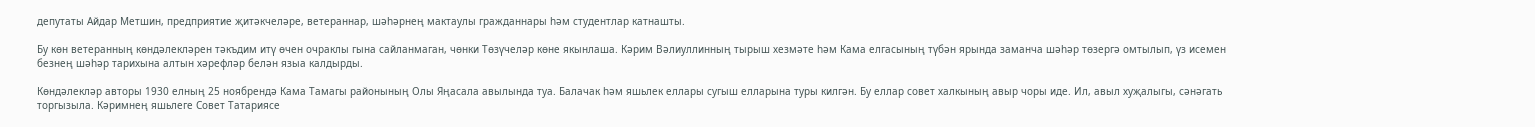депутаты Айдар Метшин, предприятие җитәкчеләре, ветераннар, шәһәрнең мактаулы гражданнары һәм студентлар катнашты.

Бу көн ветеранның көндәлекләрен тәкъдим итү өчен очраклы гына сайланмаган, чөнки Төзүчеләр көне якынлаша. Кәрим Вәлиуллинның тырыш хезмәте һәм Кама елгасының түбән ярында заманча шәһәр төзергә омтылып, үз исемен безнең шәһәр тарихына алтын хәрефләр белән языа калдырды.

Көндәлекләр авторы 1930 елның 25 ноябрендә Кама Тамагы районының Олы Яңасала авылында туа. Балачак һәм яшьлек еллары сугыш елларына туры килгән. Бу еллар совет халкының авыр чоры иде. Ил, авыл хуҗалыгы, сәнәгать торгызыла. Кәримнең яшьлеге Совет Татариясе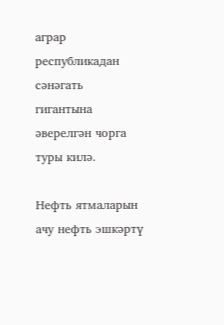аграр республикадан сәнәгать гигантына әверелгән чорга туры килә.

Нефть ятмаларын ачу нефть эшкәртү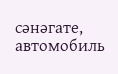сәнәгате, автомобиль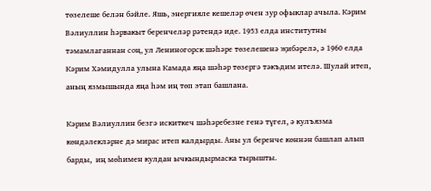төзелеше белән бәйле. Яшь, энергияле кешеләр өчен зур офыклар ачыла. Кәрим Вәлиуллин һәрвакыт беренчеләр рәтендә иде. 1953 елда институтны тәмамлаганнан соң, ул Лениногорск шәһәре төзелешенә җибәрелә, ә 1960 елда Кәрим Хәмидулла улына Камада яңа шәһәр төзергә тәкъдим ителә. Шулай итеп, аның язмышында яңа һәм иң төп этап башлана.

Кәрим Вәлиуллин безгә искиткеч шәһәребезне генә түгел, ә кулъязма көндәлекләрне дә мирас итеп калдырды. Аны ул беренче көннән башлап алып барды,  иң мөһимен кулдан ычкындырмаска тырышты.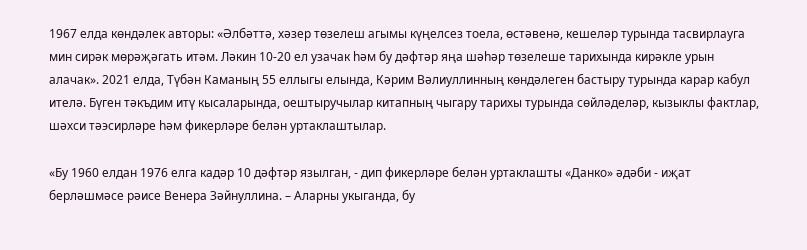1967 елда көндәлек авторы: «Әлбәттә, хәзер төзелеш агымы күңелсез тоела, өстәвенә, кешеләр турында тасвирлауга мин сирәк мөрәҗәгать итәм. Ләкин 10-20 ел узачак һәм бу дәфтәр яңа шәһәр төзелеше тарихында кирәкле урын алачак». 2021 елда, Түбән Каманың 55 еллыгы елында, Кәрим Вәлиуллинның көндәлеген бастыру турында карар кабул ителә. Бүген тәкъдим итү кысаларында, оештыручылар китапның чыгару тарихы турында сөйләделәр, кызыклы фактлар, шәхси тәэсирләре һәм фикерләре белән уртаклаштылар.

«Бу 1960 елдан 1976 елга кадәр 10 дәфтәр язылган, - дип фикерләре белән уртаклашты «Данко» әдәби - иҗат берләшмәсе рәисе Венера Зәйнуллина. – Аларны укыганда, бу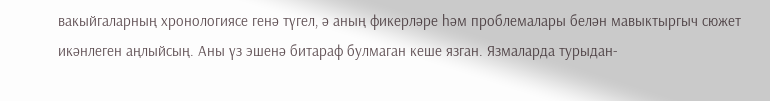вакыйгаларның хронологиясе генә түгел, ә аның фикерләре һәм проблемалары белән мавыктыргыч сюжет икәнлеген аңлыйсың. Аны үз эшенә битараф булмаган кеше язган. Язмаларда турыдан-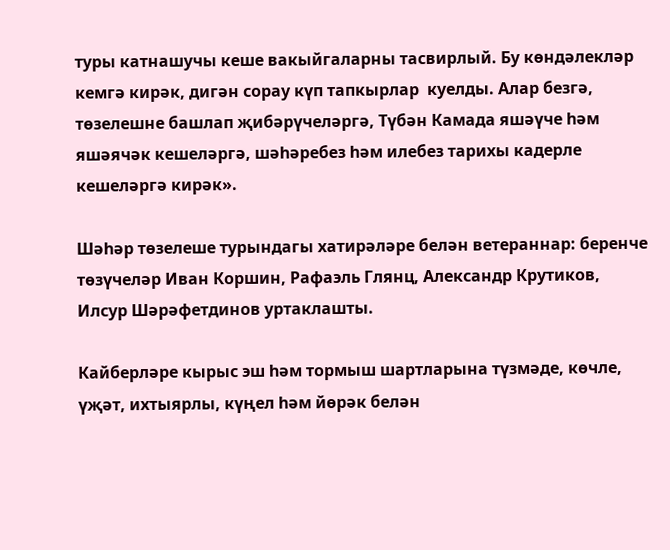туры катнашучы кеше вакыйгаларны тасвирлый. Бу көндәлекләр кемгә кирәк, дигән сорау күп тапкырлар  куелды. Алар безгә, төзелешне башлап җибәрүчеләргә, Түбән Камада яшәүче һәм яшәячәк кешеләргә, шәһәребез һәм илебез тарихы кадерле кешеләргә кирәк».

Шәһәр төзелеше турындагы хатирәләре белән ветераннар: беренче төзүчеләр Иван Коршин, Рафаэль Глянц, Александр Крутиков, Илсур Шәрәфетдинов уртаклашты.

Кайберләре кырыс эш һәм тормыш шартларына түзмәде, көчле, үҗәт, ихтыярлы, күңел һәм йөрәк белән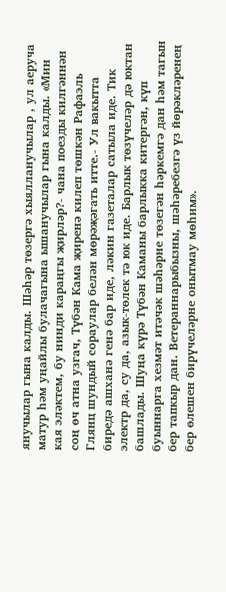янучылар гына калды. Шәһәр төзергә хыялланучылар , ул аеруча матур һәм уңайлы булачагына ышанучылар гына калды. «Мин кая эләктем, бу нинди караңгы җирләр?- чана поезды килгәннән соң өч атна узгач, Түбән Кама җиренә килеп төшкән Рафаэль Глянц шундый сораулар белән мөрәҗәгать итте.- Ул вакытта биредә ашханә генә бар иде, ләкин газеталар сатыла иде. Тик электр да, су да, азык-төлек тә юк иде. Барлык төзүчеләр дә юктан башлады. Шуңа күрә Түбән Каманы барлыкка китергән, күп буыннарга хезмәт итәчәк шәһәрне төзегән һәркемгә дан һәм тагын бер тапкыр дан. Ветераннарыбызны, шәһәребезгә үз йөрәкләренең бер өлешен бирүчеләрне онытмау мөһим».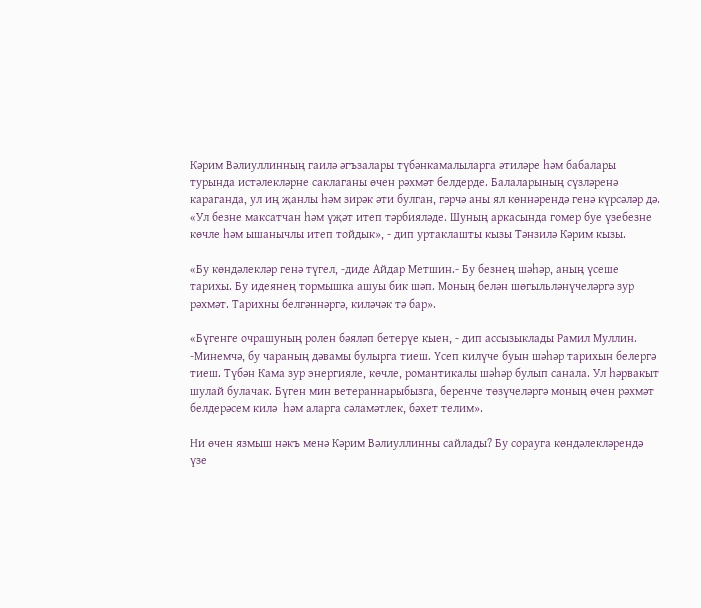Кәрим Вәлиуллинның гаилә әгъзалары түбәнкамалыларга әтиләре һәм бабалары турында истәлекләрне саклаганы өчен рәхмәт белдерде. Балаларының сүзләренә караганда, ул иң җанлы һәм зирәк әти булган, гәрчә аны ял көннәрендә генә күрсәләр дә. «Ул безне максатчан һәм үҗәт итеп тәрбияләде. Шуның аркасында гомер буе үзебезне көчле һәм ышанычлы итеп тойдык», - дип уртаклашты кызы Тәнзилә Кәрим кызы.

«Бу көндәлекләр генә түгел, -диде Айдар Метшин.- Бу безнең шәһәр, аның үсеше тарихы. Бу идеянең тормышка ашуы бик шәп. Моның белән шөгыльләнүчеләргә зур рәхмәт. Тарихны белгәннәргә, киләчәк тә бар».

«Бүгенге очрашуның ролен бәяләп бетерүе кыен, - дип ассызыклады Рамил Муллин. -Минемчә, бу чараның дәвамы булырга тиеш. Үсеп килүче буын шәһәр тарихын белергә тиеш. Түбән Кама зур энергияле, көчле, романтикалы шәһәр булып санала. Ул һәрвакыт шулай булачак. Бүген мин ветераннарыбызга, беренче төзүчеләргә моның өчен рәхмәт белдерәсем килә  һәм аларга сәламәтлек, бәхет телим».

Ни өчен язмыш нәкъ менә Кәрим Вәлиуллинны сайлады? Бу сорауга көндәлекләрендә үзе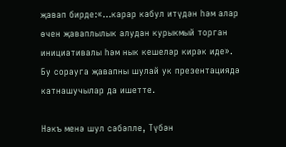җавап бирде:«...карар кабул итүдән һәм алар өчен җаваплылык алудан курыкмый торган инициативалы һәм нык кешеләр кирәк иде». Бу сорауга җавапны шулай ук презентациядә катнашучылар да ишетте.

Нәкъ менә шул сәбәпле, Түбән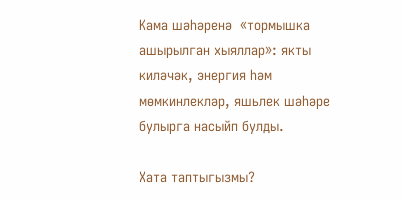Кама шәһәренә  «тормышка ашырылган хыяллар»: якты киләчәк, энергия һәм мөмкинлекләр, яшьлек шәһәре булырга насыйп булды.

Хата таптыгызмы?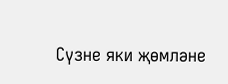Сүзне яки җөмләне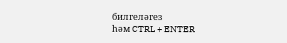билгеләгез
һәм CTRL + ENTER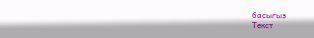басыгыз
Текст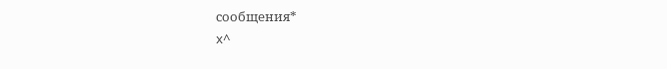сообщения*
x^